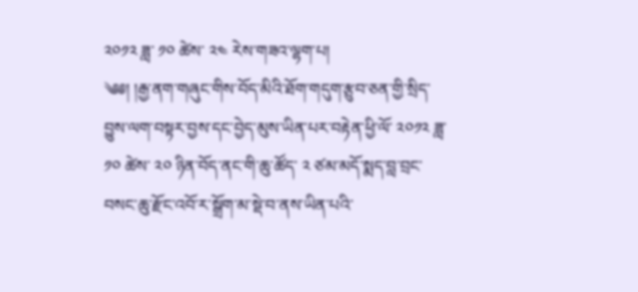༢༠༡༢ ཟླ་ ༡༠ ཚེས་ ༢༤ རེས་གཟའ་ལྷག་པ།
༄༅། །རྒྱ་ནག་གཞུང་གིས་བོད་མིའི་ཐོག་གདུག་རྩུབ་ཅན་གྱི་སྲིད་བྱུས་ལག་བསྟར་བྱས་དང་བྱེད་མུས་ཡིན་པར་བརྟེན་ཕྱི་ལོ་ ༢༠༡༢ ཟླ་ ༡༠ ཚེས་ ༢༠ ཉིན་བོད་ནང་གི་ཆུ་ཚོད་ ༢ ཙམ་མདོ་སྨད་བླ་བྲང་བསང་ཆུ་རྫོང་འབོ་ར་སྒྲོག་མ་སྡེ་བ་ནས་ཡིན་པའི་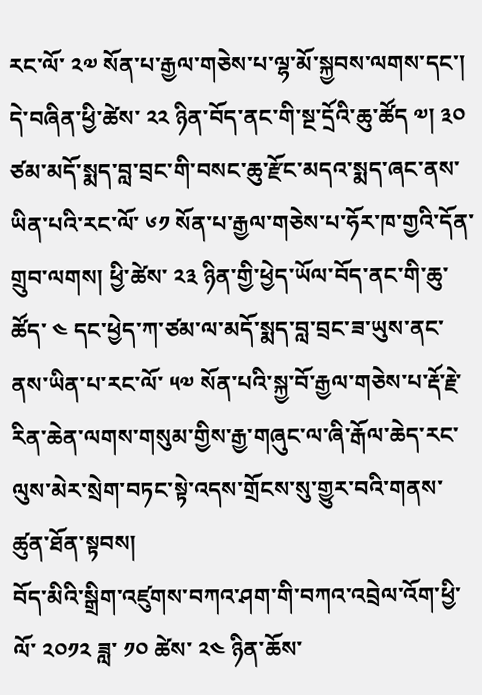རང་ལོ་ ༢༧ སོན་པ་རྒྱལ་གཅེས་པ་ལྷ་མོ་སྐྱབས་ལགས་དང་། དེ་བཞིན་ཕྱི་ཚེས་ ༢༢ ཉིན་བོད་ནང་གི་སྔ་དྲོའི་ཆུ་ཚོད ༧། ༣༠ ཙམ་མདོ་སྨད་བླ་བྲང་གི་བསང་ཆུ་རྫོང་མདའ་སྨད་ཞང་ནས་ཡིན་པའི་རང་ལོ་ ༦༡ སོན་པ་རྒྱལ་གཅེས་པ་ཧོར་ཁ་གྱའི་དོན་གྲུབ་ལགས། ཕྱི་ཚེས་ ༢༣ ཉིན་གྱི་ཕྱེད་ཡོལ་བོད་ནང་གི་ཆུ་ཚོད་ ༤ དང་ཕྱེད་ཀ་ཙམ་ལ་མདོ་སྨད་བླ་བྲང་ཟ་ཡུས་ནང་ནས་ཡིན་པ་རང་ལོ་ ༥༧ སོན་པའི་སྐྱ་བོ་རྒྱལ་གཅེས་པ་རྡོ་རྗེ་རིན་ཆེན་ལགས་གསུམ་གྱིས་རྒྱ་གཞུང་ལ་ཞི་རྒོལ་ཆེད་རང་ལུས་མེར་སྲེག་བཏང་སྟེ་འདས་གྲོངས་སུ་གྱུར་བའི་གནས་ཚུན་ཐོན་སྟབས།
བོད་མིའི་སྒྲིག་འཛུགས་བཀའ་ཤག་གི་བཀའ་འབྲེལ་འོག་ཕྱི་ལོ་ ༢༠༡༢ ཟླ་ ༡༠ ཚེས་ ༢༤ ཉིན་ཆོས་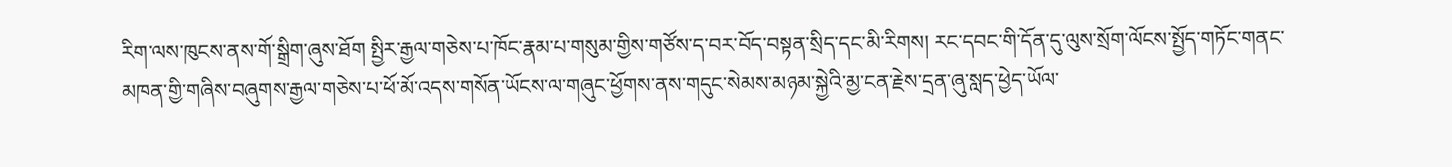རིག་ལས་ཁུངས་ནས་གོ་སྒྲིག་ཞུས་ཐོག སྤྱིར་རྒྱལ་གཅེས་པ་ཁོང་རྣམ་པ་གསུམ་གྱིས་གཙོས་ད་བར་བོད་བསྟན་སྲིད་དང་མི་རིགས། རང་དབང་གི་དོན་དུ་ལུས་སྲོག་ལོངས་སྤྱོད་གཏོང་གནང་མཁན་གྱི་གཞིས་བཞུགས་རྒྱལ་གཅེས་པ་ཕོ་མོ་འདས་གསོན་ཡོངས་ལ་གཞུང་ཕྱོགས་ནས་གདུང་སེམས་མཉམ་སྐྱེའི་མྱ་ངན་རྗེས་དྲན་ཞུ་སླད་ཕྱེད་ཡོལ་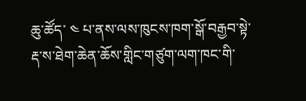ཆུ་ཚོད་ ༤ པ་ནས་ལས་ཁུངས་ཁག་སྒོ་བརྒྱབ་སྟེ་རྡ་ས་ཐེག་ཆེན་ཆོས་གླིང་གཙུག་ལག་ཁང་གི་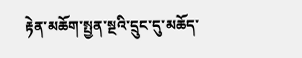རྟེན་མཆོག་སྤྱན་སྔའི་དྲུང་དུ་མཆོད་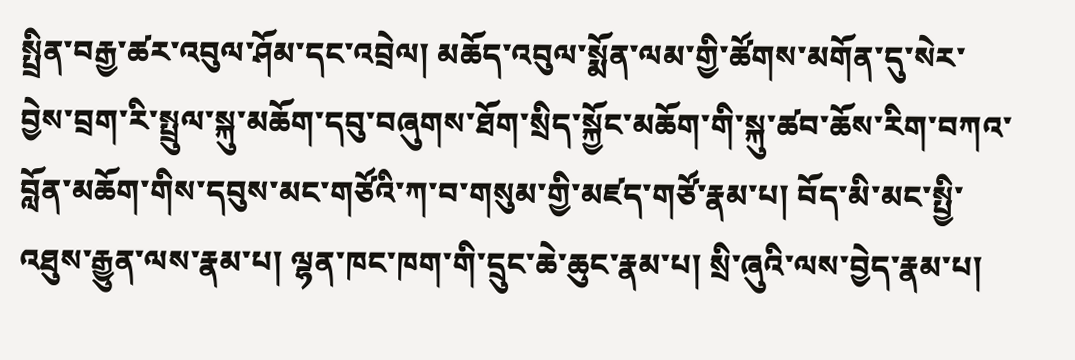སྤྲིན་བརྒྱ་ཚར་འབུལ་ཤོམ་དང་འབྲེལ། མཆོད་འབུལ་སྨོན་ལམ་གྱི་ཚོགས་མགོན་དུ་སེར་བྱེས་བྲག་རི་སྤྲུལ་སྐུ་མཆོག་དབུ་བཞུགས་ཐོག་སྲིད་སྐྱོང་མཆོག་གི་སྐུ་ཚབ་ཆོས་རིག་བཀའ་བློན་མཆོག་གིས་དབུས་མང་གཙོའི་ཀ་བ་གསུམ་གྱི་མཛད་གཙོ་རྣམ་པ། བོད་མི་མང་སྤྱི་འཐུས་རྒྱུན་ལས་རྣམ་པ། ལྷན་ཁང་ཁག་གི་དྲུང་ཆེ་ཆུང་རྣམ་པ། སྲི་ཞུའི་ལས་བྱེད་རྣམ་པ།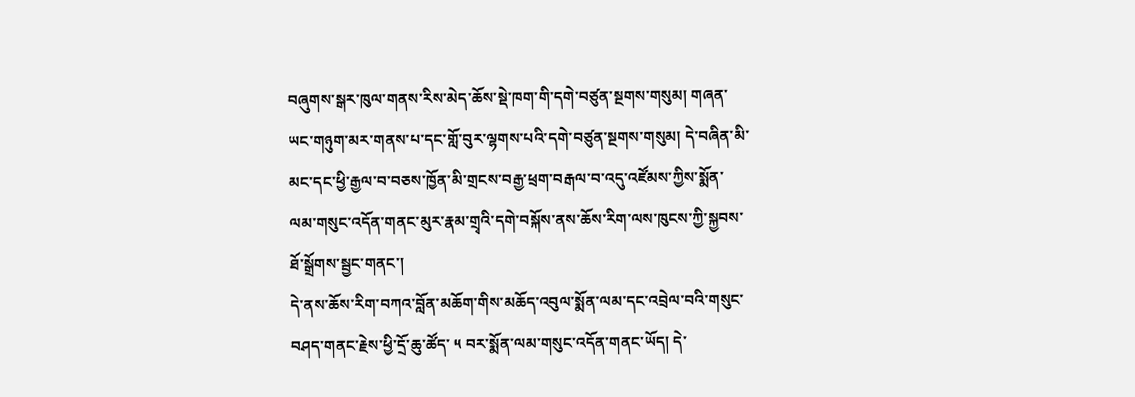བཞུགས་སྒར་ཁུལ་གནས་རིས་མེད་ཆོས་སྡེ་ཁག་གི་དགེ་བཙུན་སྔགས་གསུམ། གཞན་ཡང་གཉུག་མར་གནས་པ་དང་གློ་བུར་ལྷགས་པའི་དགེ་བཙུན་སྔགས་གསུམ། དེ་བཞིན་མི་མང་དང་ཕྱི་རྒྱལ་བ་བཅས་ཁྱོན་མི་གྲངས་བརྒྱ་ཕྲག་བརྒལ་བ་འདུ་འཛོམས་ཀྱིས་སྨོན་ལམ་གསུང་འདོན་གནང་མུར་རྣམ་གྲྭའི་དགེ་བསྐོས་ནས་ཆོས་རིག་ལས་ཁུངས་ཀྱི་སྐྱབས་ཐོ་སྒྲོགས་སྦྱང་གནང་།
དེ་ནས་ཆོས་རིག་བཀའ་བློན་མཆོག་གིས་མཆོད་འབུལ་སྨོན་ལམ་དང་འབྲེལ་བའི་གསུང་བཤད་གནང་རྗེས་ཕྱི་དྲོ་ཆུ་ཚོད་ ༥ བར་སྨོན་ལམ་གསུང་འདོན་གནང་ཡོད། དེ་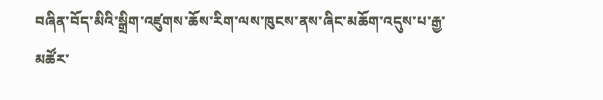བཞིན་བོད་མིའི་སྒྲིག་འཛུགས་ཆོས་རིག་ལས་ཁུངས་ནས་ཞིང་མཆོག་འདུས་པ་རྒྱ་མཚོར་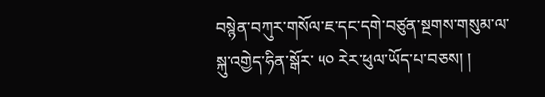བསྙེན་བཀུར་གསོལ་ཇ་དང་དགེ་བཙུན་སྔགས་གསུམ་ལ་སྐུ་འགྱེད་ཧིན་སྒོར་ ༥༠ རེར་ཕུལ་ཡོད་པ་བཅས། །